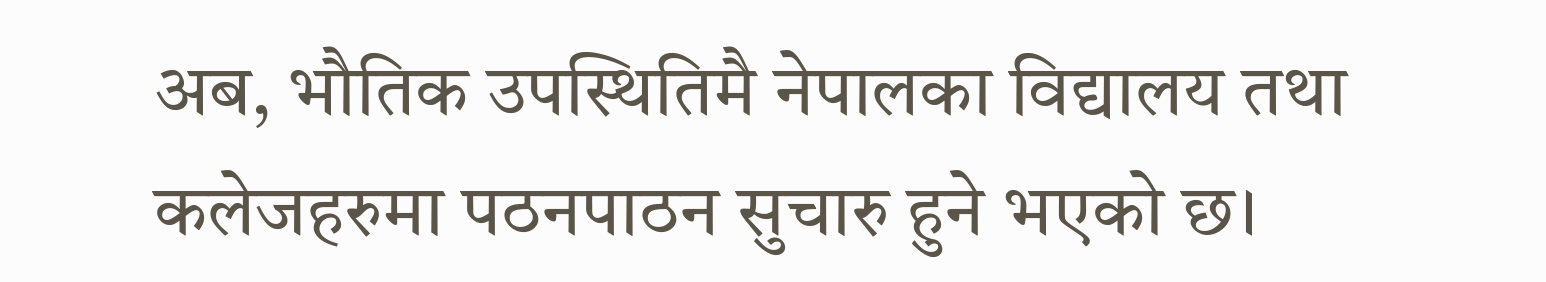अब, भौतिक उपस्थितिमै नेपालका विद्यालय तथा कलेजहरुमा पठनपाठन सुचारु हुने भएको छ।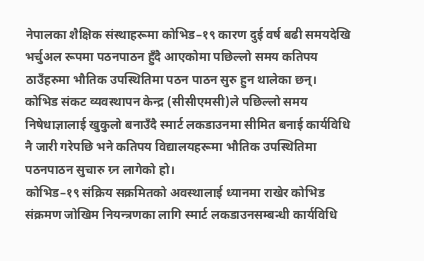नेपालका शैक्षिक संस्थाहरूमा कोभिड–१९ कारण दुई वर्ष बढी समयदेखि भर्चुअल रूपमा पठनपाठन हुँदै आएकोमा पछिल्लो समय कतिपय ठाउँहरुमा भौतिक उपस्थितिमा पठन पाठन सुरु हुन थालेका छन्।
कोभिड संकट व्यवस्थापन केन्द्र (सीसीएमसी)ले पछिल्लो समय निषेधाज्ञालाई खुकुलो बनाउँदै स्मार्ट लकडाउनमा सीमित बनाई कार्यविधि नै जारी गरेपछि भने कतिपय विद्यालयहरूमा भौतिक उपस्थितिमा पठनपाठन सुचारु ग्र्न लागेको हो।
कोभिड–१९ संक्रिय सक्रमितको अवस्थालाई ध्यानमा राखेर कोभिड संक्रमण जोखिम नियन्त्रणका लागि स्मार्ट लकडाउनसम्बन्धी कार्यविधि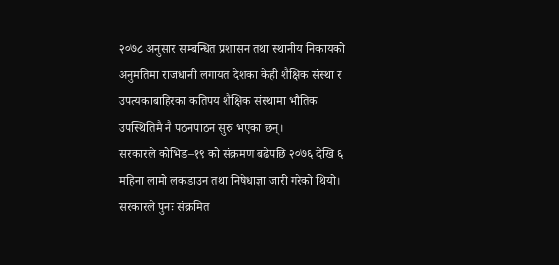२०७८ अनुसार सम्बन्धित प्रशासन तथा स्थानीय निकायको अनुमतिमा राजधानी लगायत देशका केही शैक्षिक संस्था र उपत्यकाबाहिरका कतिपय शैक्षिक संस्थामा भौतिक उपस्थितिमै नै पठनपाठन सुरु भएका छन्।
सरकारले कोभिड–१९ को संक्रमण बढेपछि २०७६ देखि ६ महिना लामो लकडाउन तथा निषेधाज्ञा जारी गरेको थियो। सरकारले पुनः संक्रमित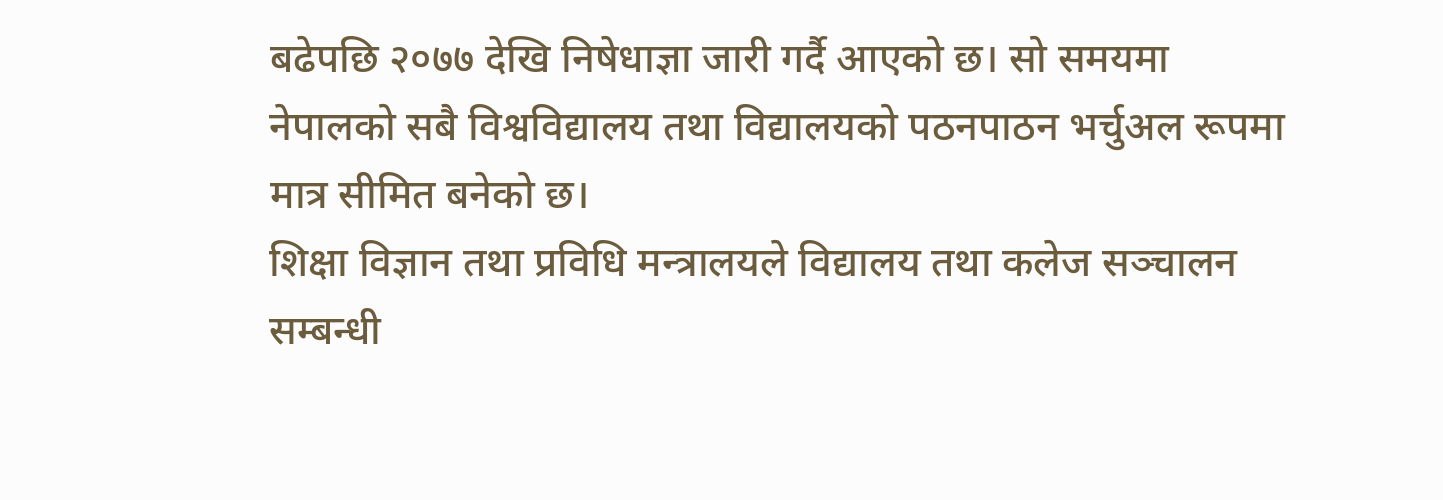बढेपछि २०७७ देखि निषेधाज्ञा जारी गर्दै आएको छ। सो समयमा नेपालको सबै विश्वविद्यालय तथा विद्यालयको पठनपाठन भर्चुअल रूपमा मात्र सीमित बनेको छ।
शिक्षा विज्ञान तथा प्रविधि मन्त्रालयले विद्यालय तथा कलेज सञ्चालन सम्बन्धी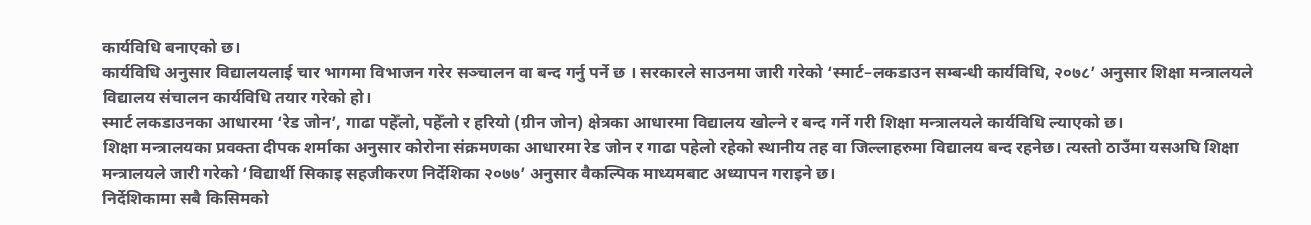कार्यविधि बनाएको छ।
कार्यविधि अनुसार विद्यालयलाई चार भागमा विभाजन गरेर सञ्चालन वा बन्द गर्नु पर्ने छ । सरकारले साउनमा जारी गरेको ‘स्मार्ट–लकडाउन सम्बन्धी कार्यविधि, २०७८’ अनुसार शिक्षा मन्त्रालयले विद्यालय संचालन कार्यविधि तयार गरेको हो।
स्मार्ट लकडाउनका आधारमा ‘रेड जोन’, गाढा पहेँलो, पहेँलो र हरियो (ग्रीन जोन) क्षेत्रका आधारमा विद्यालय खोल्ने र बन्द गर्ने गरी शिक्षा मन्त्रालयले कार्यविधि ल्याएको छ।
शिक्षा मन्त्रालयका प्रवक्ता दीपक शर्माका अनुसार कोरोना संक्रमणका आधारमा रेड जोन र गाढा पहेलो रहेको स्थानीय तह वा जिल्लाहरुमा विद्यालय बन्द रहनेछ। त्यस्तो ठाउँमा यसअघि शिक्षा मन्त्रालयले जारी गरेको ‘विद्यार्थी सिकाइ सहजीकरण निर्देशिका २०७७’ अनुसार वैकल्पिक माध्यमबाट अध्यापन गराइने छ।
निर्देशिकामा सबै किसिमको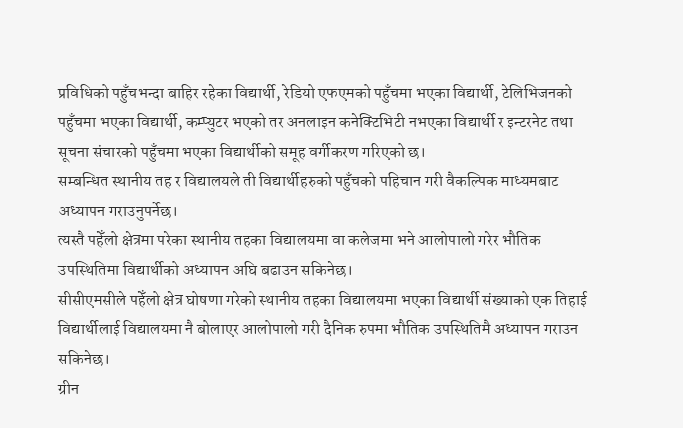प्रविधिको पहुँचभन्दा बाहिर रहेका विद्यार्थी, रेडियो एफएमको पहुँचमा भएका विद्यार्थी, टेलिभिजनको पहुँचमा भएका विद्यार्थी, कम्प्युटर भएको तर अनलाइन कनेक्टिभिटी नभएका विद्यार्थी र इन्टरनेट तथा सूचना संचारको पहुँचमा भएका विद्यार्थीको समूह वर्गीकरण गरिएको छ।
सम्बन्धित स्थानीय तह र विद्यालयले ती विद्यार्थीहरुको पहुँचको पहिचान गरी वैकल्पिक माध्यमबाट अध्यापन गराउनुपर्नेछ।
त्यस्तै पहेँलो क्षेत्रमा परेका स्थानीय तहका विद्यालयमा वा कलेजमा भने आलोपालो गरेर भौतिक उपस्थितिमा विद्यार्थीको अध्यापन अघि बढाउन सकिनेछ।
सीसीएमसीले पहेँलो क्षेत्र घोषणा गरेको स्थानीय तहका विद्यालयमा भएका विद्यार्थी संख्याको एक तिहाई विद्यार्थीलाई विद्यालयमा नै बोलाएर आलोपालो गरी दैनिक रुपमा भौतिक उपस्थितिमै अध्यापन गराउन सकिनेछ।
ग्रीन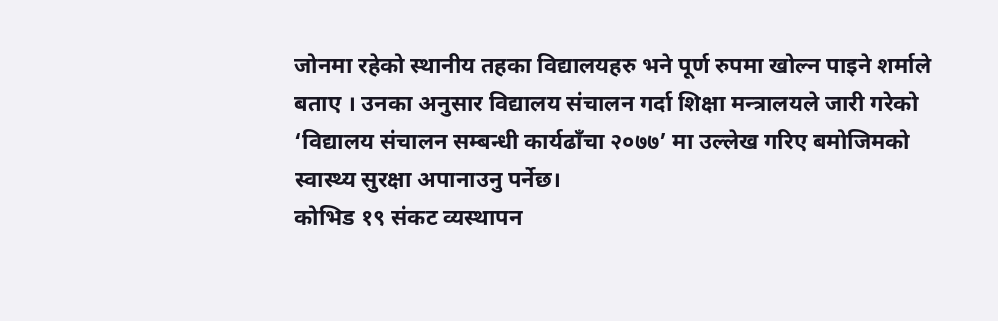जोनमा रहेको स्थानीय तहका विद्यालयहरु भने पूर्ण रुपमा खोल्न पाइने शर्माले बताए । उनका अनुसार विद्यालय संचालन गर्दा शिक्षा मन्त्रालयले जारी गरेको ‘विद्यालय संचालन सम्बन्धी कार्यढाँचा २०७७’ मा उल्लेख गरिए बमोजिमको स्वास्थ्य सुरक्षा अपानाउनु पर्नेछ।
कोभिड १९ संकट व्यस्थापन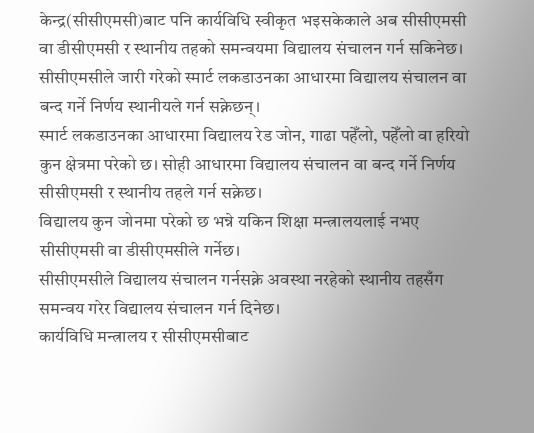केन्द्र(सीसीएमसी)बाट पनि कार्यविधि स्वीकृत भइसकेकाले अब सीसीएमसी वा डीसीएमसी र स्थानीय तहको समन्वयमा विद्यालय संचालन गर्न सकिनेछ।
सीसीएमसीले जारी गरेको स्मार्ट लकडाउनका आधारमा विद्यालय संचालन वा बन्द गर्ने निर्णय स्थानीयले गर्न सक्नेछन्।
स्मार्ट लकडाउनका आधारमा विद्यालय रेड जोन, गाढा पहेँलो, पहेँलो वा हरियो कुन क्षेत्रमा परेको छ। सोही आधारमा विद्यालय संचालन वा बन्द गर्ने निर्णय सीसीएमसी र स्थानीय तहले गर्न सक्नेछ।
विद्यालय कुन जोनमा परेको छ भन्ने यकिन शिक्षा मन्त्रालयलाई नभए सीसीएमसी वा डीसीएमसीले गर्नेछ।
सीसीएमसीले विद्यालय संचालन गर्नसक्ने अवस्था नरहेको स्थानीय तहसँग समन्वय गरेर विद्यालय संचालन गर्न दिनेछ।
कार्यविधि मन्त्रालय र सीसीएमसीबाट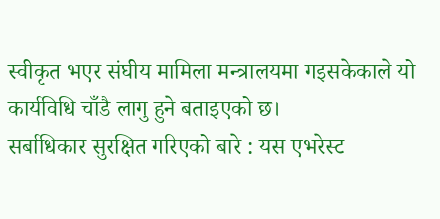स्वीकृत भएर संघीय मामिला मन्त्रालयमा गइसकेकाले यो कार्यविधि चाँडै लागु हुने बताइएको छ।
सर्बाधिकार सुरक्षित गरिएको बारे : यस एभरेस्ट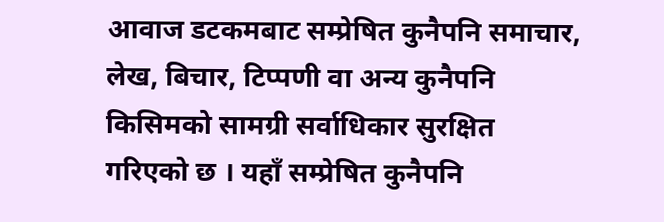आवाज डटकमबाट सम्प्रेषित कुनैपनि समाचार, लेख, बिचार, टिप्पणी वा अन्य कुनैपनि किसिमको सामग्री सर्वाधिकार सुरक्षित गरिएको छ । यहाँ सम्प्रेषित कुनैपनि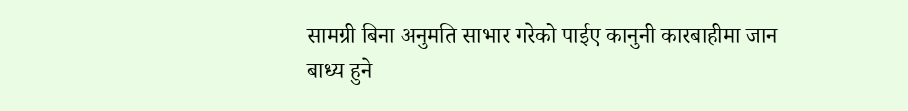सामग्री बिना अनुमति साभार गरेको पाईए कानुनी कारबाहीमा जान बाध्य हुने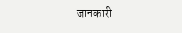जानकारी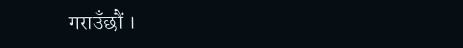गराउँछौं ।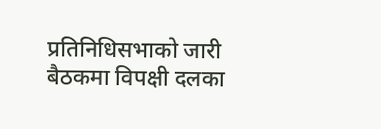प्रतिनिधिसभाको जारी बैठकमा विपक्षी दलका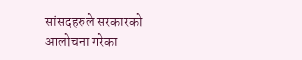सांसदहरुले सरकारको आलोचना गरेका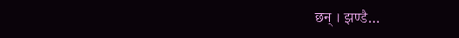छन् । झण्डै…